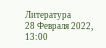Литература
28 Февраля 2022, 13:00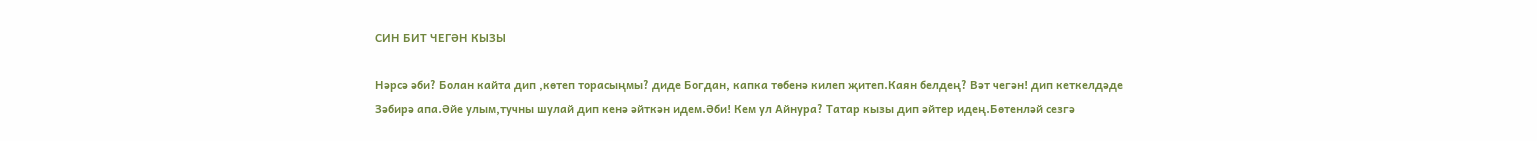СИН БИТ ЧЕГӘН КЫЗЫ

Нәрсә әби? Болан кайта дип ,көтеп торасыңмы? диде Богдан, капка төбенә килеп җитеп.Каян белдең? Вәт чегән! дип кеткелдәде Зәбирә апа.Әйе улым,тучны шулай дип кенә әйткән идем.Әби! Кем ул Айнура? Татар кызы дип әйтер идең.Бөтенләй сезгә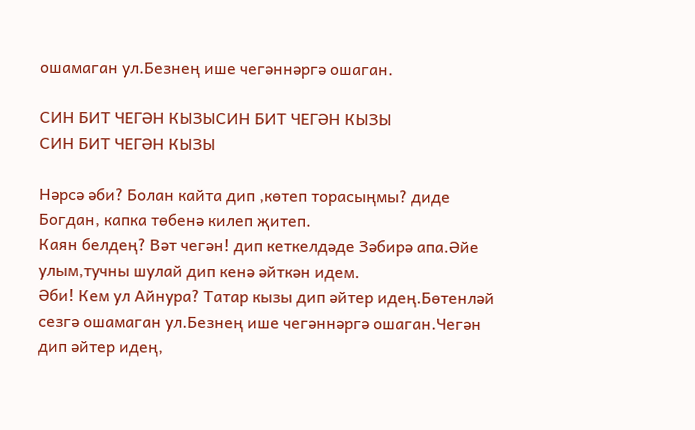ошамаган ул.Безнең ише чегәннәргә ошаган.

СИН БИТ ЧЕГӘН КЫЗЫСИН БИТ ЧЕГӘН КЫЗЫ
СИН БИТ ЧЕГӘН КЫЗЫ

Нәрсә әби? Болан кайта дип ,көтеп торасыңмы? диде Богдан, капка төбенә килеп җитеп.
Каян белдең? Вәт чегән! дип кеткелдәде Зәбирә апа.Әйе улым,тучны шулай дип кенә әйткән идем.
Әби! Кем ул Айнура? Татар кызы дип әйтер идең.Бөтенләй сезгә ошамаган ул.Безнең ише чегәннәргә ошаган.Чегән дип әйтер идең,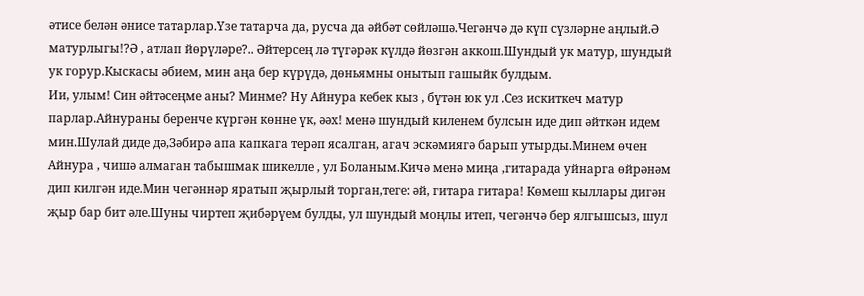әтисе белән әнисе татарлар.Үзе татарча да, русча да әйбәт сөйләшә.Чегәнчә дә күп сүзләрне аңлый.Ә матурлыгы!?Ә , атлап йөрүләре?.. Әйтерсең лә түгәрәк күлдә йөзгән аккош.Шундый ук матур, шундый ук горур.Кыскасы әбием, мин аңа бер күрүдә, дөньямны онытып гашыйк булдым.
Ии, улым! Син әйтәсеңме аны? Минме? Ну Айнура кебек кыз , бүтән юк ул .Сез искиткеч матур парлар.Айнураны беренче күргән көнне үк, әәх! менә шундый киленем булсын иде дип әйткән идем мин.Шулай диде дә,Зәбирә апа капкага терәп ясалган, агач эскәмиягә барып утырды.Минем өчен Айнура , чишә алмаган табышмак шикелле , ул Боланым.Кичә менә миңа ,гитарада уйнарга өйрәнәм дип килгән иде.Мин чегәннәр яратып җырлый торган,теге: әй, гитара гитара! Көмеш кыллары дигән җыр бар бит әле.Шуны чиртеп җибәрүем булды, ул шундый моңлы итеп, чегәнчә бер ялгышсыз, шул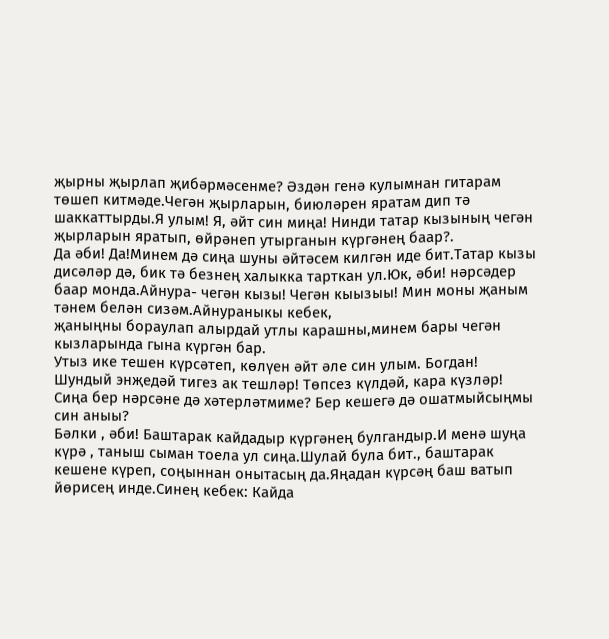җырны җырлап җибәрмәсенме? Әздән генә кулымнан гитарам төшеп китмәде.Чегән җырларын, биюләрен яратам дип тә шаккаттырды.Я улым! Я, әйт син миңа! Нинди татар кызының чегән җырларын яратып, өйрәнеп утырганын күргәнең баар?.
Да әби! Да!Минем дә сиңа шуны әйтәсем килгән иде бит.Татар кызы дисәләр дә, бик тә безнең халыкка тарткан ул.Юк, әби! нәрсәдер баар монда.Айнура- чегән кызы! Чегән кыызыы! Мин моны җаным тәнем белән сизәм.Айнураныкы кебек,
җаныңны бораулап алырдай утлы карашны,минем бары чегән кызларында гына күргән бар.
Утыз ике тешен күрсәтеп, көлүен әйт әле син улым. Богдан! Шундый энҗедәй тигез ак тешләр! Төпсез күлдәй, кара күзләр! Сиңа бер нәрсәне дә хәтерләтмиме? Бер кешегә дә ошатмыйсыңмы син аныы?
Бәлки , әби! Баштарак кайдадыр күргәнең булгандыр.И менә шуңа күрә , таныш сыман тоела ул сиңа.Шулай була бит., баштарак кешене күреп, соңыннан онытасың да.Яңадан күрсәң баш ватып йөрисең инде.Синең кебек: Кайда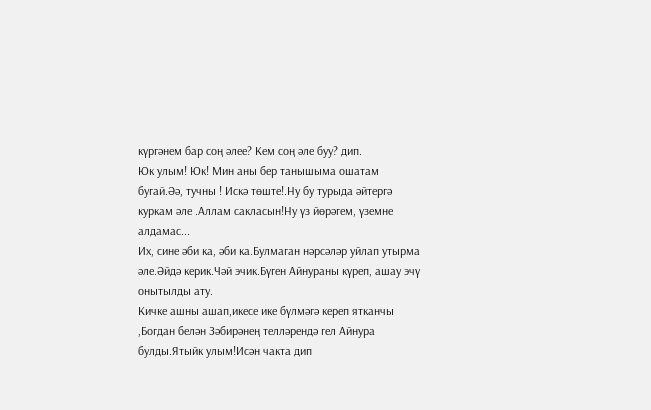күргәнем бар соң әлее? Кем соң әле буу? дип.
Юк улым! Юк! Мин аны бер танышыма ошатам бугай.Әә, тучны ! Искә төште!.Ну бу турыда әйтергә куркам әле .Аллам сакласын!Ну үз йөрәгем, үземне алдамас...
Их, сине әби ка, әби ка.Булмаган нәрсәләр уйлап утырма әле.Әйдә керик.Чәй эчик.Бүген Айнураны күреп, ашау эчү онытылды ату.
Кичке ашны ашап,икесе ике бүлмәгә кереп ятканчы ,Богдан белән Зәбирәнең телләрендә гел Айнура булды.Ятыйк улым!Исән чакта дип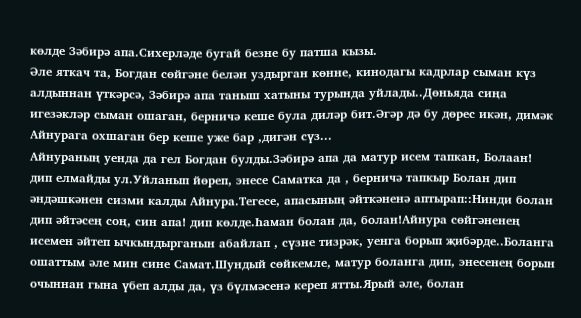көлде Зәбирә апа.Сихерләде бугай безне бу патша кызы.
Әле яткач та, Богдан сөйгәне белән уздырган көнне, кинодагы кадрлар сыман күз алдыннан үткәрсә, Зәбирә апа таныш хатыны турында уйлады..Дөньяда сиңа игезәкләр сыман ошаган, берничә кеше була диләр бит.Әгәр дә бу дөрес икән, димәк Айнурага охшаган бер кеше уже бар ,дигән сүз...
Айнураның уенда да гел Богдан булды.Зәбирә апа да матур исем тапкан, Болаан! дип елмайды ул.Уйланып йөреп, энесе Саматка да , берничә тапкыр Болан дип әндәшкәнен сизми калды Айнура.Тегесе, апасының әйткәненә аптырап::Нинди болан дип әйтәсең соң, син апа! дип көлде.Һаман болан да, болан!Айнура сөйгәненең исемен әйтеп ычкындырганын абайлап , сүзне тизрәк, уенга борып җибәрде..Боланга ошаттым әле мин сине Самат.Шундый сөйкемле, матур боланга дип, энесенең борын очыннан гына үбеп алды да, үз бүлмәсенә кереп ятты.Ярый әле, болан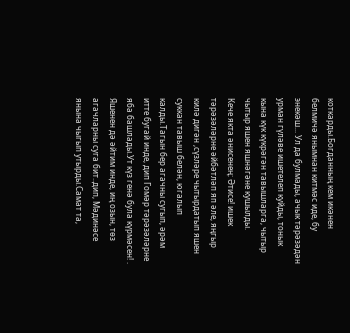коткарды.Богданның кем икәнен белмичә янымнан китмәс иде, бу энекәш... Ул да булмады, ачык тәрәзәдән урман гүләве ишетелеп куйды, тонык кына күк күкрәгән тавышларга, чытыр чытыр яшен яшнәгәне кушылды.
Кече якта әнисенең: Әтисе! ишек тәрәзәләрне әйбәтләп яп әле, яңгыр килә дигән ,сүзләре чытырдатып яшен суккан тавыш белән, югалып калды.Тагын бер агачны сугып, әрәм итте бугай инде, дип Гомәр тәрәзәләрне яба башлады.Ут күз генә була күрмәсен! . Яшенен дә әйтим инде, иң озын, төз агачларны суга бит..дип, Мәдинәсе янына чыгып утырды.Самат та,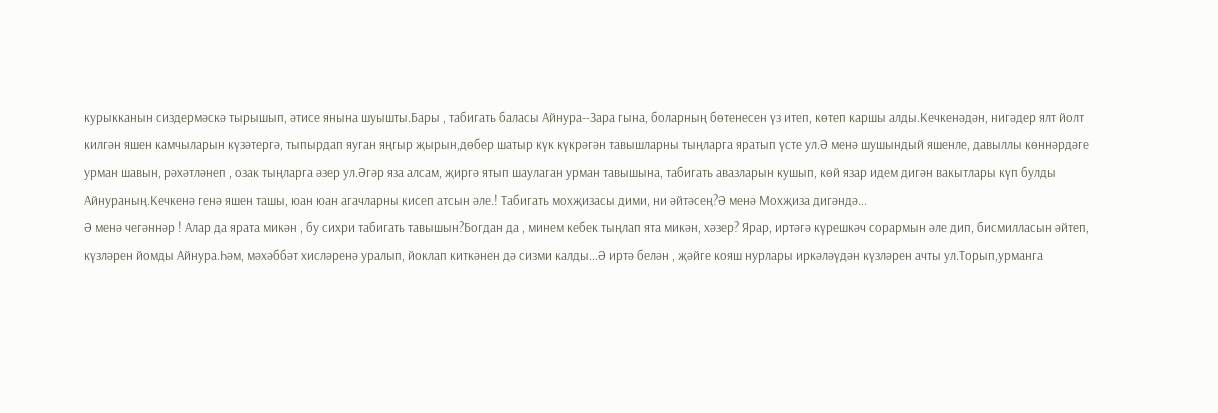курыкканын сиздермәскә тырышып, әтисе янына шуышты.Бары , табигать баласы Айнура--Зара гына, боларның бөтенесен үз итеп, көтеп каршы алды.Кечкенәдән, нигәдер ялт йолт килгән яшен камчыларын күзәтергә, тыпырдап яуган яңгыр җырын,дөбер шатыр күк күкрәгән тавышларны тыңларга яратып үсте ул.Ә менә шушындый яшенле, давыллы көннәрдәге урман шавын, рәхәтләнеп , озак тыңларга әзер ул.Әгәр яза алсам, җиргә ятып шаулаган урман тавышына, табигать авазларын кушып, көй язар идем дигән вакытлары күп булды Айнураның.Кечкенә генә яшен ташы, юан юан агачларны кисеп атсын әле.! Табигать мохҗизасы дими, ни әйтәсең?Ә менә Мохҗиза дигәндә...
Ә менә чегәннәр ! Алар да ярата микән , бу сихри табигать тавышын?Богдан да , минем кебек тыңлап ята микән, хәзер? Ярар, иртәгә күрешкәч сорармын әле дип, бисмилласын әйтеп, күзләрен йомды Айнура.Һәм, мәхәббәт хисләренә уралып, йоклап киткәнен дә сизми калды...Ә иртә белән , җәйге кояш нурлары иркәләүдән күзләрен ачты ул.Торып,урманга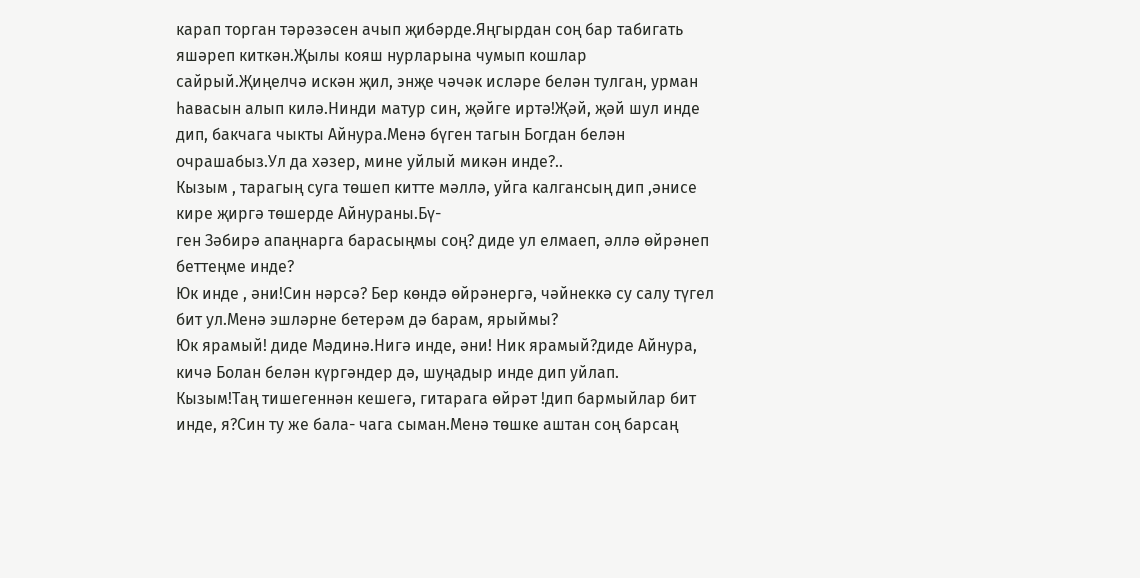карап торган тәрәзәсен ачып җибәрде.Яңгырдан соң бар табигать яшәреп киткән.Җылы кояш нурларына чумып кошлар сайрый.Җиңелчә искән җил, энҗе чәчәк исләре белән тулган, урман һавасын алып килә.Нинди матур син, җәйге иртә!Җәй, җәй шул инде дип, бакчага чыкты Айнура.Менә бүген тагын Богдан белән очрашабыз.Ул да хәзер, мине уйлый микән инде?..
Кызым , тарагың суга төшеп китте мәллә, уйга калгансың дип ,әнисе кире җиргә төшерде Айнураны.Бү-
ген Зәбирә апаңнарга барасыңмы соң? диде ул елмаеп, әллә өйрәнеп беттеңме инде?
Юк инде , әни!Син нәрсә? Бер көндә өйрәнергә, чәйнеккә су салу түгел бит ул.Менә эшләрне бетерәм дә барам, ярыймы?
Юк ярамый! диде Мәдинә.Нигә инде, әни! Ник ярамый?диде Айнура, кичә Болан белән күргәндер дә, шуңадыр инде дип уйлап.
Кызым!Таң тишегеннән кешегә, гитарага өйрәт !дип бармыйлар бит инде, я?Син ту же бала- чага сыман.Менә төшке аштан соң барсаң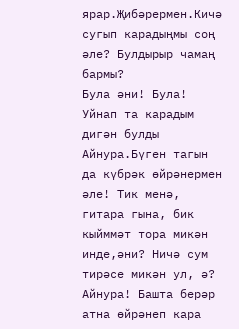ярар.Җибәрермен.Кичә сугып карадыңмы соң әле? Булдырыр чамаң бармы?
Була әни! Була! Уйнап та карадым дигән булды Айнура.Бүген тагын да күбрәк өйрәнермен әле! Тик менә, гитара гына, бик кыйммәт тора микән инде,әни? Ничә сум тирәсе микән ул, ә?
Айнура! Башта берәр атна өйрәнеп кара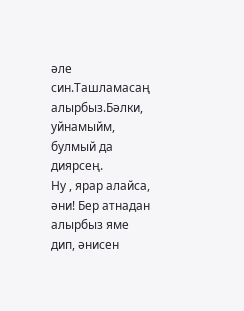әле син.Ташламасаң алырбыз.Бәлки, уйнамыйм, булмый да диярсең.
Ну , ярар алайса, әни! Бер атнадан алырбыз яме дип, әнисен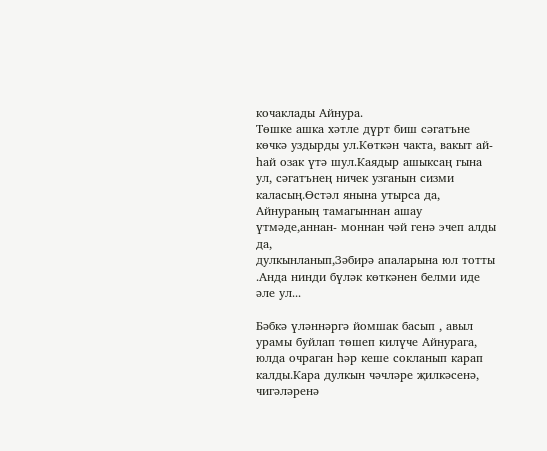кочаклады Айнура.
Төшке ашка хәтле дүрт биш сәгатъне көчкә уздырды ул.Көткән чакта, вакыт ай- һай озак үтә шул.Каядыр ашыксаң гына ул, сәгатънең ничек узганын сизми каласың.Өстәл янына утырса да, Айнураның тамагыннан ашау үтмәде,аннан- моннан чәй генә эчеп алды да,
дулкынланып,Зәбирә апаларына юл тотты .Анда нинди бүләк көткәнен белми иде әле ул...

Бәбкә үләннәргә йомшак басып , авыл урамы буйлап төшеп килүче Айнурага, юлда очраган һәр кеше сокланып карап калды.Кара дулкын чәчләре җилкәсенә, чигәләренә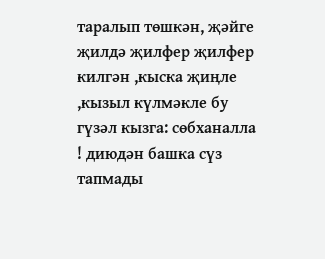таралып төшкән, җәйге җилдә җилфер җилфер килгән ,кыска җиңле ,кызыл күлмәкле бу гүзәл кызга: сөбханалла ! диюдән башка сүз тапмады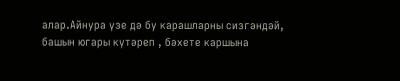алар.Айнура үзе дә бу карашларны сизгәндәй, башын югары күтәреп , бәхете каршына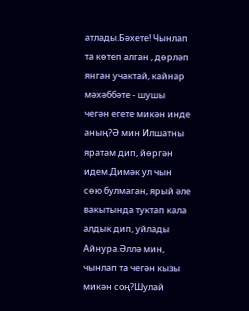атлады.Бәхете! Чынлап та көтеп алган , дөрләп янган учактай, кайнар мәхәббәте - шушы чегән егете микән инде аның?Ә мин Илшатны яратам дип, йөргән идем.Димәк ул чын сөю булмаган, ярый әле вакытында туктап кала алдык дип, уйлады Айнура.Әллә мин, чынлап та чегән кызы микән соң?Шулай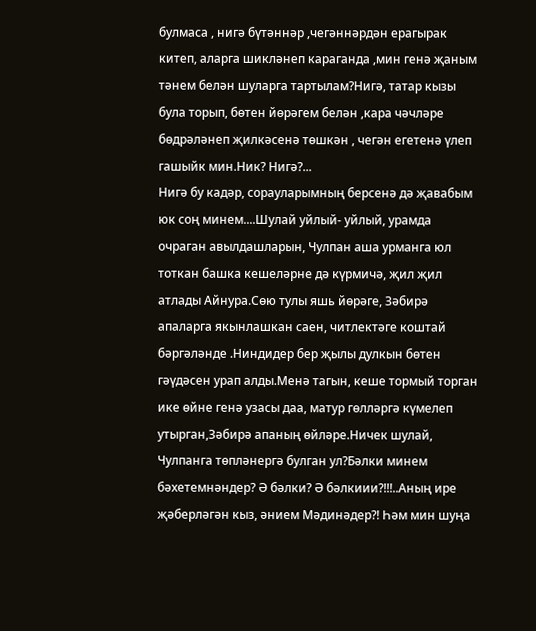булмаса , нигә бүтәннәр ,чегәннәрдән ерагырак китеп, аларга шикләнеп караганда ,мин генә җаным тәнем белән шуларга тартылам?Нигә, татар кызы була торып, бөтен йөрәгем белән ,кара чәчләре бөдрәләнеп җилкәсенә төшкән , чегән егетенә үлеп гашыйк мин.Ник? Нигә?...
Нигә бу кадәр, сорауларымның берсенә дә җавабым юк соң минем....Шулай уйлый- уйлый, урамда очраган авылдашларын, Чулпан аша урманга юл тоткан башка кешеләрне дә күрмичә, җил җил атлады Айнура.Сөю тулы яшь йөрәге, Зәбирә апаларга якынлашкан саен, читлектәге коштай бәргәләнде .Ниндидер бер җылы дулкын бөтен гәүдәсен урап алды.Менә тагын, кеше тормый торган ике өйне генә узасы даа, матур гөлләргә күмелеп утырган,Зәбирә апаның өйләре.Ничек шулай, Чулпанга төпләнергә булган ул?Бәлки минем бәхетемнәндер? Ә бәлки? Ә бәлкиии?!!!..Аның ире җәберләгән кыз, әнием Мәдинәдер?! Һәм мин шуңа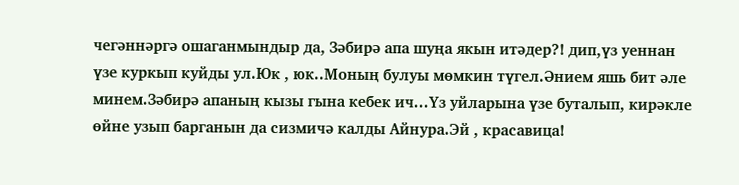чегәннәргә ошаганмындыр да, Зәбирә апа шуңа якын итәдер?! дип,үз уеннан үзе куркып куйды ул.Юк , юк..Моның булуы мөмкин түгел.Әнием яшь бит әле минем.Зәбирә апаның кызы гына кебек ич...Үз уйларына үзе буталып, кирәкле өйне узып барганын да сизмичә калды Айнура.Эй , красавица!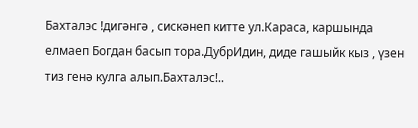Бахталэс !дигәнгә , сискәнеп китте ул.Караса, каршында елмаеп Богдан басып тора.ДубрИдин, диде гашыйк кыз , үзен тиз генә кулга алып.Бахталэс!..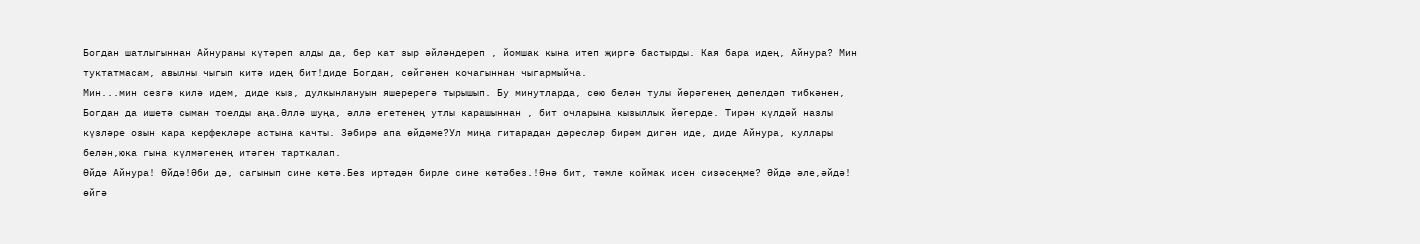Богдан шатлыгыннан Айнураны күтәреп алды да, бер кат зыр әйләндереп , йомшак кына итеп җиргә бастырды. Кая бара идең, Айнура? Мин туктатмасам, авылны чыгып китә идең бит!диде Богдан, сөйгәнен кочагыннан чыгармыйча.
Мин...мин сезгә килә идем, диде кыз, дулкынлануын яшеререгә тырышып. Бу минутларда, сөю белән тулы йөрәгенең дөпелдәп тибкәнен, Богдан да ишетә сыман тоелды аңа.Әллә шуңа, әллә егетенең утлы карашыннан , бит очларына кызыллык йөгерде. Тирән күлдәй назлы күзләре озын кара керфекләре астына качты. Зәбирә апа өйдәме?Ул миңа гитарадан дәресләр бирәм дигән иде, диде Айнура, куллары белән,юка гына күлмәгенең итәген тарткалап.
Өйдә Айнура! Өйдә!Әби дә, сагынып сине көтә.Без иртәдән бирле сине көтәбез.!Әнә бит, тәмле коймак исен сизәсеңме? Әйдә әле,әйдә! өйгә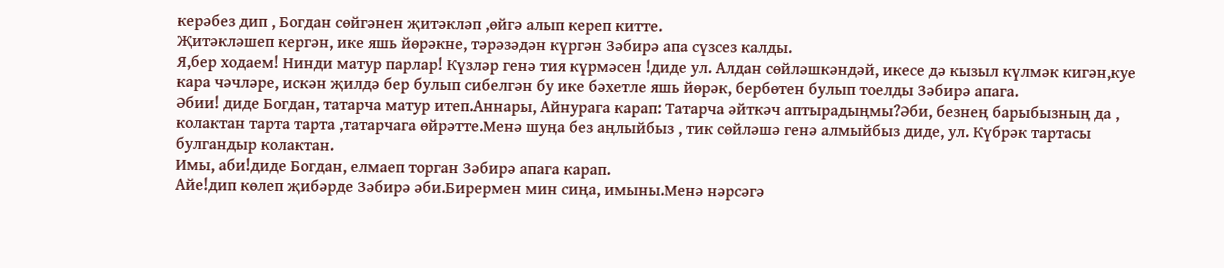керәбез дип , Богдан сөйгәнен җитәкләп ,өйгә алып кереп китте.
Җитәкләшеп кергән, ике яшь йөрәкне, тәрәзәдән күргән Зәбирә апа сүзсез калды.
Я,бер ходаем! Нинди матур парлар! Күзләр генә тия күрмәсен !диде ул. Алдан сөйләшкәндәй, икесе дә кызыл күлмәк кигән,куе кара чәчләре, искән җилдә бер булып сибелгән бу ике бәхетле яшь йөрәк, бербөтен булып тоелды Зәбирә апага.
Әбии! диде Богдан, татарча матур итеп.Аннары, Айнурага карап: Татарча әйткәч аптырадыңмы?Әби, безнең барыбызның да , колактан тарта тарта ,татарчага өйрәтте.Менә шуңа без аңлыйбыз , тик сөйләшә генә алмыйбыз диде, ул. Күбрәк тартасы булгандыр колактан.
Имы, аби!диде Богдан, елмаеп торган Зәбирә апага карап.
Айе!дип көлеп җибәрде Зәбирә әби.Бирермен мин сиңа, имыны.Менә нәрсәгә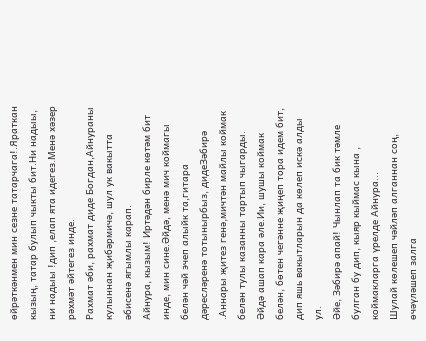өйрәткәнмен мин сезне татарчага!.Яраткан кызың, татар булып чыкты бит.Ни надыы, ни надыы !дип ,елап ята идегез.Менә хәзер рәхмәт әйтегез инде.
Рахмат әби, рахмат диде Богдан,Айнураны кулыннан җибәрмичә, шул ук вакытта әбисенә ягымлы карап.
Айнура, кызым! Иртәдән бирле көтәм бит инде, мин сине.Әйдә, менә мич коймагы белән чәй эчеп алыйк та,гитара дәресләренә тотынырбыз, дидеЗәбирә .Аннары җитез генә,мичтән майлы коймак белән тулы казанны тартып чыгарды.
Әйдә ашап кара әле.Ии, шушы коймак белән, бөтен чегәнне җиңеп тора идем бит, дип яшь вакытларын да көлеп искә алды ул.
Әйе, Зәбирә апай! Чынлап та бик тәмле булган бу дип, кыяр кыймас кына , коймакларга үрелде Айнура...
Шулай көлешеп чәйләп алганнан соң, өчәүләшеп залга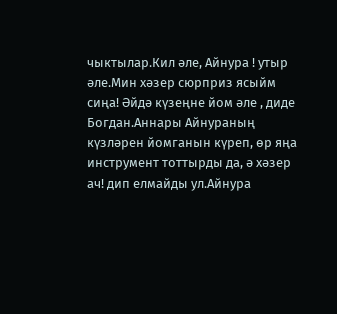чыктылар.Кил әле, Айнура ! утыр әле.Мин хәзер сюрприз ясыйм сиңа! Әйдә күзеңне йом әле , диде Богдан.Аннары Айнураның күзләрен йомганын күреп, өр яңа инструмент тоттырды да, ә хәзер ач! дип елмайды ул.Айнура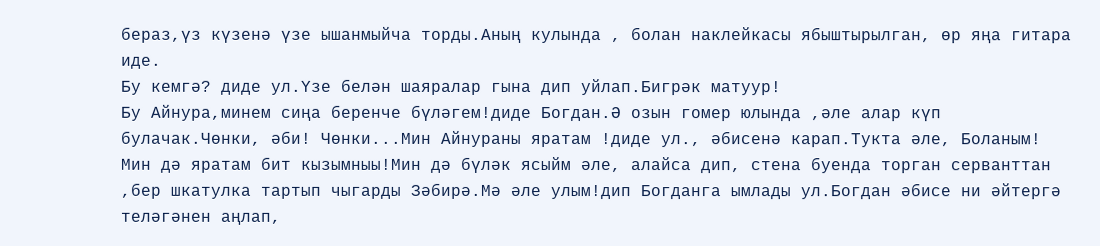бераз,үз күзенә үзе ышанмыйча торды.Аның кулында , болан наклейкасы ябыштырылган, өр яңа гитара иде.
Бу кемгә? диде ул.Үзе белән шаяралар гына дип уйлап.Бигрәк матуур!
Бу Айнура,минем сиңа беренче бүләгем!диде Богдан.Ә озын гомер юлында ,әле алар күп булачак.Чөнки, әби! Чөнки...Мин Айнураны яратам !диде ул., әбисенә карап.Тукта әле, Боланым! Мин дә яратам бит кызымныы!Мин дә бүләк ясыйм әле, алайса дип, стена буенда торган серванттан ,бер шкатулка тартып чыгарды Зәбирә.Мә әле улым!дип Богданга ымлады ул.Богдан әбисе ни әйтергә теләгәнен аңлап,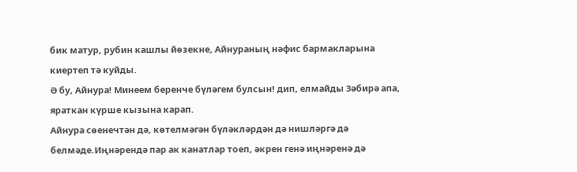бик матур, рубин кашлы йөзекне, Айнураның нәфис бармакларына киертеп тә куйды.
Ә бу, Айнура! Минеем беренче бүләгем булсын! дип, елмайды Зәбирә апа, яраткан күрше кызына карап.
Айнура сөенечтән дә, көтелмәгән бүләкләрдән дә нишләргә дә белмәде.Иңнәрендә пар ак канатлар тоеп, әкрен генә иңнәренә дә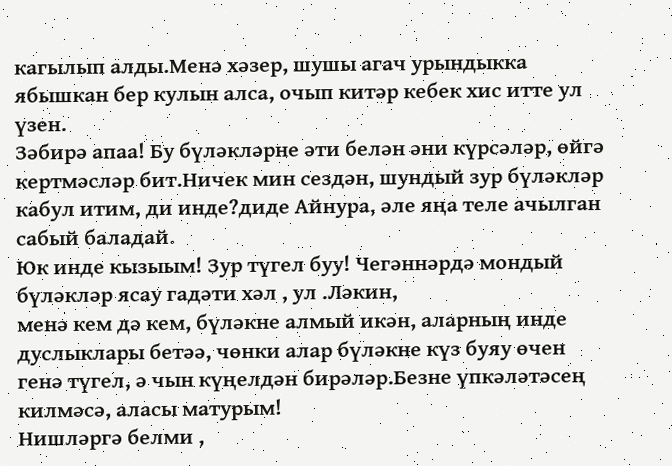кагылып алды.Менә хәзер, шушы агач урындыкка ябышкан бер кулын алса, очып китәр кебек хис итте ул үзен.
Зәбирә апаа! Бу бүләкләрне әти белән әни күрсәләр, өйгә кертмәсләр бит.Ничек мин сездән, шундый зур бүләкләр кабул итим, ди инде?диде Айнура, әле яңа теле ачылган сабый баладай.
Юк инде кызыым! Зур түгел буу! Чегәннәрдә мондый бүләкләр ясау гадәти хәл , ул .Ләкин,
менә кем дә кем, бүләкне алмый икән, аларның инде дуслыклары бетәә, чөнки алар бүләкне күз буяу өчен генә түгел, ә чын күңелдән бирәләр.Безне үпкәләтәсең килмәсә, аласы матурым!
Нишләргә белми ,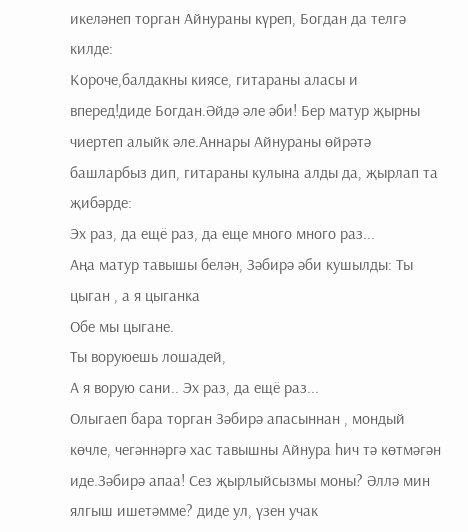икеләнеп торган Айнураны күреп, Богдан да телгә килде:
Короче,балдакны киясе, гитараны аласы и вперед!диде Богдан.Әйдә әле әби! Бер матур җырны чиертеп алыйк әле.Аннары Айнураны өйрәтә башларбыз дип, гитараны кулына алды да, җырлап та җибәрде:
Эх раз, да ещё раз, да еще много много раз...
Аңа матур тавышы белән, Зәбирә әби кушылды: Ты цыган , а я цыганка
Обе мы цыгане.
Ты воруюешь лошадей,
А я ворую сани.. Эх раз, да ещё раз...
Олыгаеп бара торган Зәбирә апасыннан , мондый көчле, чегәннәргә хас тавышны Айнура һич тә көтмәгән иде.Зәбирә апаа! Сез җырлыйсызмы моны? Әллә мин ялгыш ишетәмме? диде ул, үзен учак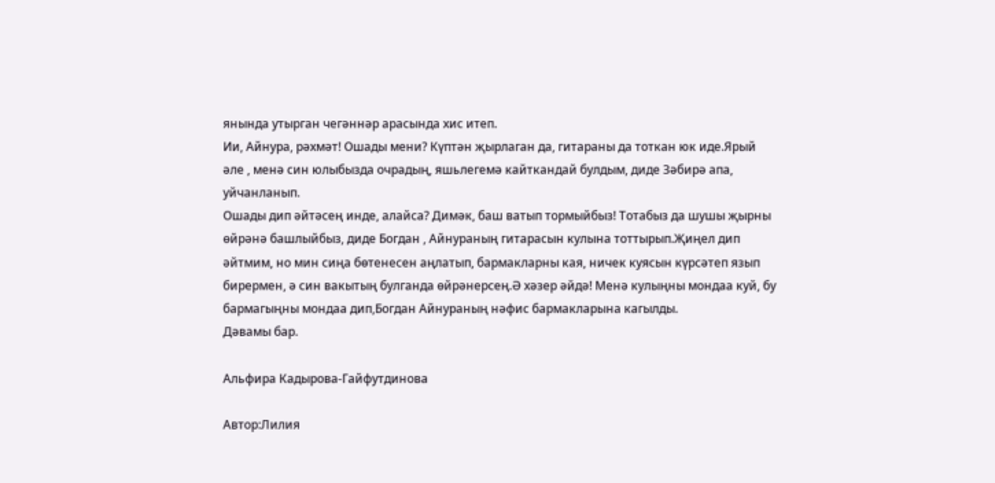янында утырган чегәннәр арасында хис итеп.
Ии, Айнура, рәхмәт! Ошады мени? Күптән җырлаган да, гитараны да тоткан юк иде.Ярый әле , менә син юлыбызда очрадың, яшьлегемә кайткандай булдым, диде Зәбирә апа, уйчанланып.
Ошады дип әйтәсең инде, алайса? Димәк, баш ватып тормыйбыз! Тотабыз да шушы җырны өйрәнә башлыйбыз, диде Богдан , Айнураның гитарасын кулына тоттырып.Җиңел дип әйтмим, но мин сиңа бөтенесен аңлатып, бармакларны кая, ничек куясын күрсәтеп язып бирермен, ә син вакытың булганда өйрәнерсең.Ә хәзер әйдә! Менә кулыңны мондаа куй, бу бармагыңны мондаа дип,Богдан Айнураның нәфис бармакларына кагылды.
Дәвамы бар.

Альфира Кадырова-Гайфутдинова

Автор:Лилия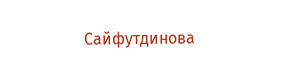Сайфутдинова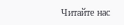Читайте нас